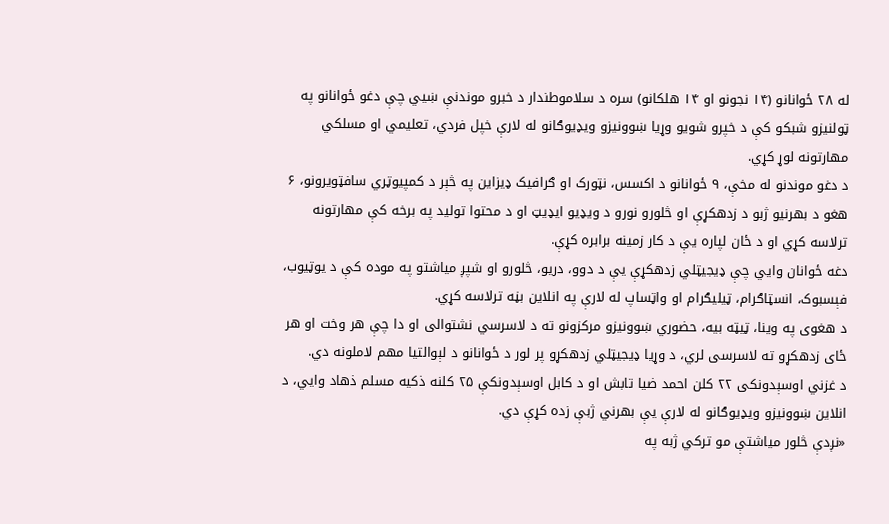له ۲۸ ځوانانو (۱۴ نجونو او ۱۴ هلکانو) سره د سلاموطندار د خبرو موندنې ښيي چې دغو ځوانانو په ټولنیزو شبکو کې د خپرو شویو وړیا ښوونیزو ویډیوګانو له لارې خپل فردي، تعلیمي او مسلکي مهارتونه لوړ کړي.
د دغو موندنو له مخې، ۹ ځوانانو د اکسس، نټورک او ګرافیک ډیزاین په څېر د کمپیوټري سافټویرونو، ۶ هغو د بهرنیو ژبو د زدهکړې او څلورو نورو د ویډیو ایډیټ او د محتوا تولید په برخه کې مهارتونه ترلاسه کړي او د ځان لپاره یې د کار زمینه برابره کړې.
دغه ځوانان وایي چې ډیجیټلي زدهکړې یې د دوو، دریو، څلورو او شپږ میاشتو په موده کې د یوټیوب، فېسبوک، انسټاګرام، ټیلیګرام او واټساپ له لارې په انلاین بڼه ترلاسه کړي.
د هغوی په وینا، ټیټه بیه، حضوري ښوونیزو مرکزونو ته د لاسرسي نشتوالی او دا چې هر وخت او هر ځای زدهکړو ته لاسرسی لري، د وړیا ډیجیټلي زدهکړو پر لور د ځوانانو د لېوالتیا مهم لاملونه دي.
د غزني اوسېدونکی ۲۲ کلن احمد ضیا تابش او د کابل اوسېدونکې ۲۵ کلنه ذکیه مسلم ذهاد وایي، د انلاین ښوونیزو ویډیوګانو له لارې یې بهرني ژبې زده کړې دي.
«نږدې څلور میاشتې مو ترکي ژبه په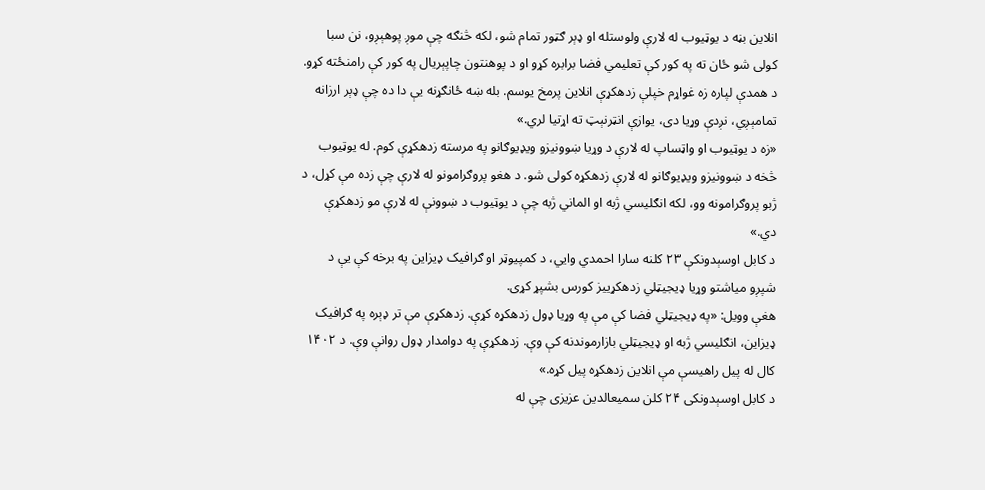انلاین بڼه د یوټیوب له لارې ولوستله او ډېر ګټور تمام شو، لکه څنګه چې موږ پوهېږو، نن سبا کولی شو ځان ته په کور کې تعلیمي فضا برابره کړو او د پوهنتون چاپېریال په کور کې رامنځته کړو. د همدې لپاره زه غواړم خپلې زدهکړې انلاین پرمخ یوسم. بله ښه ځانګړنه یې دا ده چې ډېر ارزانه تمامېږي، نږدې وړیا دی، یوازې انټرنېټ ته اړتیا لري.»
«زه د یوټیوب او واټساپ له لارې د وړیا ښوونیزو ویډیوګانو په مرسته زدهکړې کوم. له یوټیوب څخه د ښوونیزو ویډیوګانو له لارې زدهکړه کولی شو. د هغو پروګرامونو له لارې چې زده مې کړل، د ژبو پروګرامونه وو، لکه انګلیسي ژبه او الماني ژبه چې د یوټیوب د ښوونې له لارې مو زدهکړې دي.»
د کابل اوسېدونکې ۲۳ کلنه سارا احمدي وایي، د کمپیوټر او ګرافیک ډیزاین په برخه کې یې د شپږو میاشتو وړیا ډیجیټلي زدهکړییز کورس بشپړ کړی.
هغې وویل: «په ډیجیټلي فضا کې مې په وړیا ډول زدهکړه کړې. زدهکړې مې تر ډېره په ګرافیک ډیزاین، انګلیسي ژبه او ډیجیټلي بازارموندنه کې وې. زدهکړې په دوامدار ډول روانې وې. د ۱۴۰۲ کال له پیل راهیسې مې انلاین زدهکړه پیل کړه.»
د کابل اوسېدونکی ۲۴ کلن سمیعالدین عزیزی چې له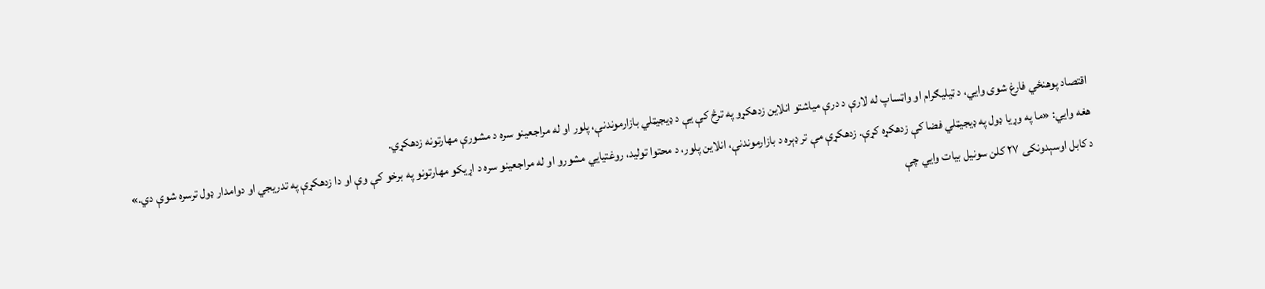اقتصاد پوهنځي فارغ شوی وايي، د ټیلیګرام او واټساپ له لارې د درې میاشتو انلاین زدهکړو په ترڅ کې یې د ډیجیټلي بازارموندنې، پلور او له مراجعینو سره د مشورې مهارتونه زدهکړي.
هغه وایي: «ما په وړیا ډول په ډیجیټلي فضا کې زدهکړه کړې. زدهکړې مې تر ډېره د بازارموندنې، انلاین پلور، د محتوا تولید، روغتیایي مشورو او له مراجعینو سره د اړیکو مهارتونو په برخو کې وې او دا زدهکړې په تدریجي او دوامدار ډول ترسره شوې دي.»
د کابل اوسېدونکی ۲۷ کلن سونیل بیات وایي چې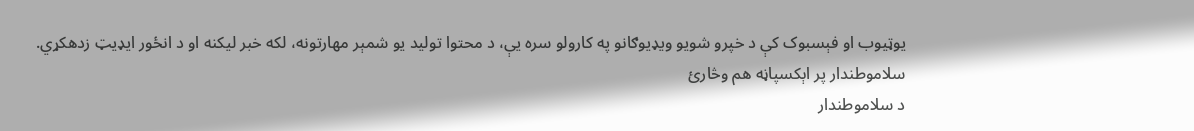یوټیوب او فېسبوک کې د خپرو شویو ویډیوګانو په کارولو سره یې، د محتوا تولید یو شمېر مهارتونه، لکه خبر لیکنه او د انځور ایډیټ زدهکړي.
سلاموطندار پر اېکسپاڼه هم وڅارئ
د سلاموطندار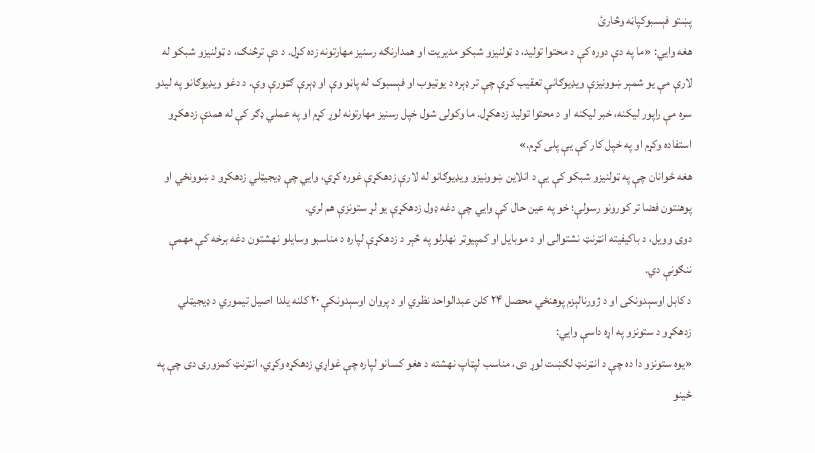پښتو فېسبوکپاڼه وڅارئ
هغه وایي: «ما په دې دوره کې د محتوا تولید، د ټولنیزو شبکو مدیریت او همدارنګه رسنیز مهارتونه زده کړل. د دې ترڅنګ، د ټولنیزو شبکو له لارې مې یو شمېر ښوونیزې ویډیوګانې تعقیب کړې چې تر ډېره د یوټیوب او فېسبوک له پاڼو وې او ډېرې ګټورې وې. د دغو ویډیوګانو په لیدو سره مې راپور لیکنه، خبر لیکنه او د محتوا تولید زدهکړل. ما وکولی شول خپل رسنیز مهارتونه لوړ کړم او په عملي ډګر کې له همدې زدهکړو استفاده وکړم او په خپل کار کې یې پلی کړم.»
هغه ځوانان چې په ټولنیزو شبکو کې یې د انلاین ښوونیزو ویډیوګانو له لارې زدهکړې غوره کړي، وایي چې ډیجیټلي زدهکړو د ښوونځي او پوهنتون فضا تر کورونو رسولې؛ خو په عین حال کې وایي چې دغه ډول زدهکړې یو لړ ستونزې هم لري.
دوی وویل، د باکیفیته انټرنټ نشتوالی او د موبایل او کمپیوټر نهلرلو په څېر د زدهکړې لپاره د مناسبو وسایلو نهشتون دغه برخه کې مهمې ننګونې دي.
د کابل اوسېدونکی او د ژورنالېزم پوهنځي محصل ۲۴ کلن عبدالواحد نظري او د پروان اوسېدونکې ۲۰ کلنه یلدا اصیل تیموري د ډیجیټلي زدهکړو د ستونزو په اړه داسې وایي:
«یوه ستونزو دا ده چې د انټرنټ لګښت لوړ دی، مناسب لپټاپ نهشته د هغو کسانو لپاره چې غواړي زدهکړه وکړي، انټرنټ کمزوری دی چې په ځینو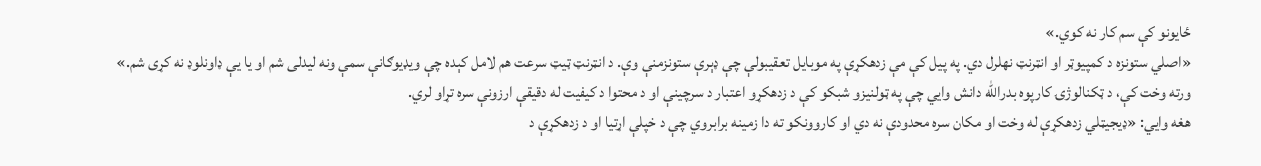ځایونو کې سم کار نه کوي.»
«اصلي ستونزه د کمپیوټر او انټرنټ نهلرل دي. په پیل کې مې زدهکړې په موبایل تعقیبولې چې ډېرې ستونزمنې وې. د انټرنټ ټیټ سرعت هم لامل کېده چې ویډیوګانې سمې ونه لیدلی شم او یا یې ډاونلوډ نه کړی شم.»
ورته وخت کې، د ټکنالوژۍ کارپوه بدرالله دانش وایي چې په ټولنیزو شبکو کې د زدهکړو اعتبار د سرچینې او د محتوا د کیفیت له دقیقې ارزونې سره تړاو لري.
هغه وایي: «ډیجیټلي زدهکړې له وخت او مکان سره محدودې نه دي او کاروونکو ته دا زمینه برابروي چې د خپلې اړتیا او د زدهکړې د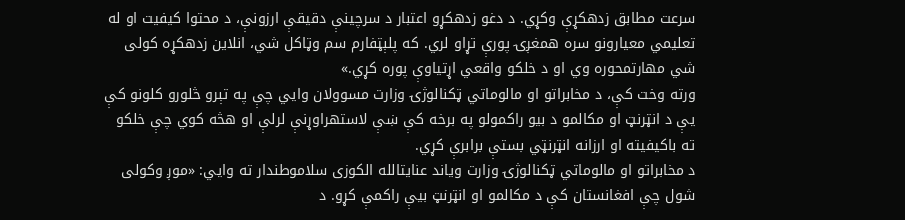سرعت مطابق زدهکړې وکړي. د دغو زدهکړو اعتبار د سرچینې دقیقې ارزونې، د محتوا کیفیت او له تعلیمي معیارونو سره همغږۍ پورې تړاو لري. که پلېټفارم سم وټاکل شي، انلاین زدهکړه کولی شي مهارتمحوره وي او د خلکو واقعي اړتیاوې پوره کړي.»
ورته وخت کې، د مخابراتو او مالوماتي ټکنالوژۍ وزارت مسوولان وایي چې په تېرو څلورو کلونو کې یې د انټرنټ او مکالمو د بیو راکمولو په برخه کې ښې لاستهراوړنې لرلې او هڅه کوي چې خلکو ته باکیفیته او ارزانه انټرنټي بستې برابرې کړي.
د مخابراتو او مالوماتي ټکنالوژۍ وزارت ویاند عنایتالله الکوزی سلاموطندار ته وایي: «موږ وکولی شول چې افغانستان کې د مکالمو او انټرنټ بیې راکمې کړو. د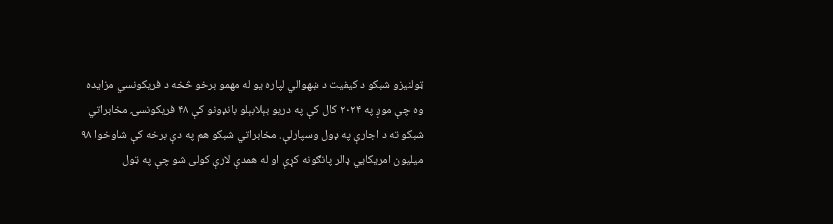ټولنیزو شبکو د کیفیت د ښهوالي لپاره یو له مهمو برخو څخه د فریکونسي مزایده وه چې موږ په ۲۰۲۴ کال کې په دریو بېلابېلو بانډونو کې ۴۸ فریکونسۍ مخابراتي شبکو ته د اجارې په ډول وسپارلې. مخابراتي شبکو هم په دې برخه کې شاوخوا ۹۸ میلیون امریکایي ډالر پانګونه کړې او له همدې لارې کولی شو چې په ټول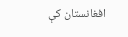افغانستان کې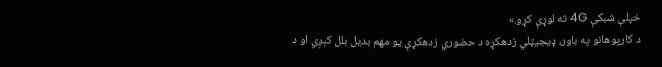خپلې شبکې 4G ته لوړې کړو.»
د کارپوهانو په باور، ډیجیټلي زدهکړه د حضوري زدهکړې یو مهم بدیل بلل کېږي او د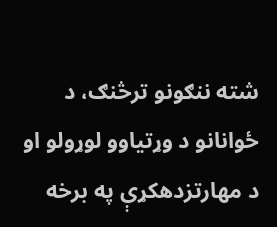شته ننګونو ترڅنګ، د ځوانانو د وړتیاوو لوړولو او د مهارتزدهکړې په برخه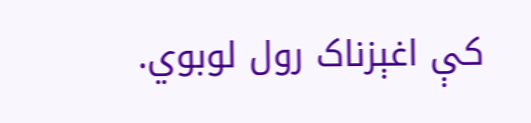کې اغېزناک رول لوبوي.